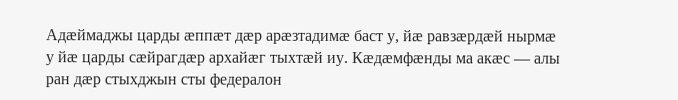Адӕймаджы царды ӕппӕт дӕр арӕзтадимӕ баст у, йӕ равзӕрдӕй нырмӕ у йӕ царды сӕйрагдӕр архайӕг тыхтӕй иу. Кӕдӕмфӕнды ма акӕс — алы ран дӕр стыхджын сты федералон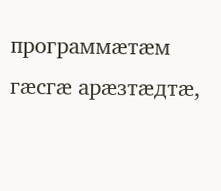программӕтӕм гӕсгӕ арӕзтӕдтӕ,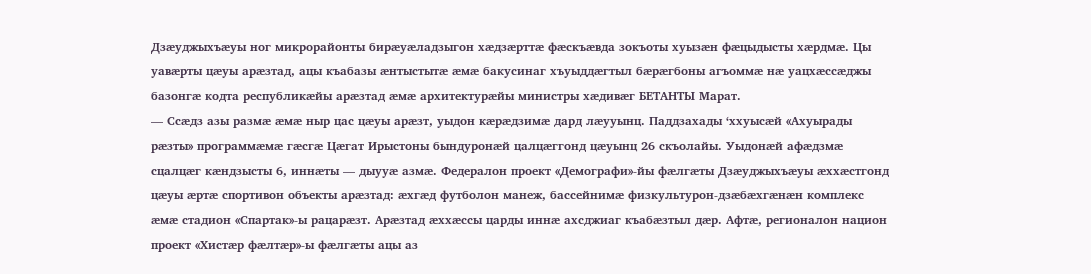Дзӕуджыхъӕуы ног микрорайонты бирӕуӕладзыгон хӕдзӕрттӕ фӕскъӕвда зокъоты хуызӕн фӕцыдысты хӕрдмӕ. Цы уавӕрты цӕуы арӕзтад, ацы къабазы ӕнтыстытӕ ӕмӕ бакусинаг хъуыддӕгтыл бӕрӕгбоны агъоммӕ нӕ уацхӕссӕджы базонгӕ кодта республикӕйы арӕзтад ӕмӕ архитектурӕйы министры хӕдивӕг БЕТАНТЫ Марат.
— Ссӕдз азы размӕ ӕмӕ ныр цас цӕуы арӕзт, уыдон кӕрӕдзимӕ дард лӕууынц. Паддзахады ‘ххуысӕй «Ахуырады рӕзты» программӕмӕ гӕсгӕ Цӕгат Ирыстоны бындуронӕй цалцӕггонд цӕуынц 26 скъолайы. Уыдонӕй афӕдзмӕ сцалцӕг кӕндзысты 6, иннӕты — дыууӕ азмӕ. Федералон проект «Демографи»-йы фӕлгӕты Дзӕуджыхъӕуы ӕххӕстгонд цӕуы ӕртӕ спортивон объекты арӕзтад: ӕхгӕд футболон манеж, бассейнимӕ физкультурон-дзӕбӕхгӕнӕн комплекс ӕмӕ стадион «Спартак»-ы рацарӕзт. Арӕзтад ӕххӕссы царды иннӕ ахсджиаг къабӕзтыл дӕр. Афтӕ, регионалон национ проект «Хистӕр фӕлтӕр»-ы фӕлгӕты ацы аз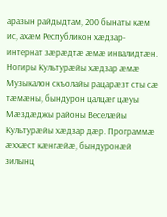аразын райдыдтам, 200 бынаты кӕм ис, ахӕм Республикон хӕдзар-интернат зӕрӕдтӕ ӕмӕ инвалидтӕн. Ногиры Культурӕйы хӕдзар ӕмӕ Музыкалон скъолайы рацарӕзт сты сӕ тӕмӕны, бындурон цалцӕг цӕуы Мӕздӕджы районы Веселӕйы Культурӕйы хӕдзар дӕр. Программӕ ӕххӕст кӕнгӕйӕ, бындуронӕй зилынц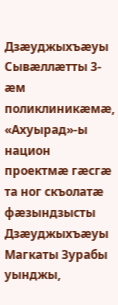Дзӕуджыхъӕуы Сывӕллӕтты 3-ӕм поликлиникӕмӕ, «Ахуырад»-ы национ проектмӕ гӕсгӕ та ног скъолатӕ фӕзындзысты Дзӕуджыхъӕуы Магкаты Зурабы уынджы,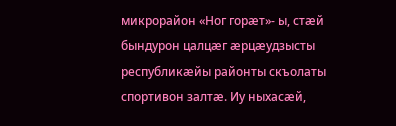микрорайон «Ног горӕт»- ы, стӕй бындурон цалцӕг ӕрцӕудзысты республикӕйы районты скъолаты спортивон залтӕ. Иу ныхасӕй,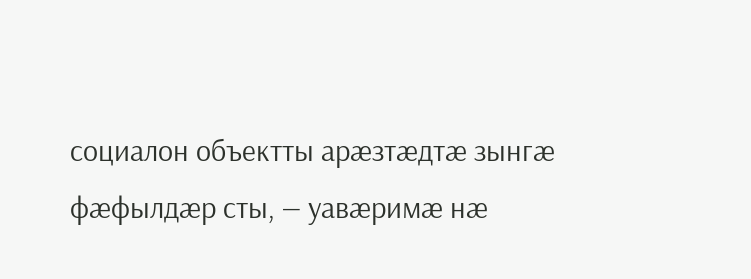социалон объектты арӕзтӕдтӕ зынгӕ фӕфылдӕр сты, — уавӕримӕ нӕ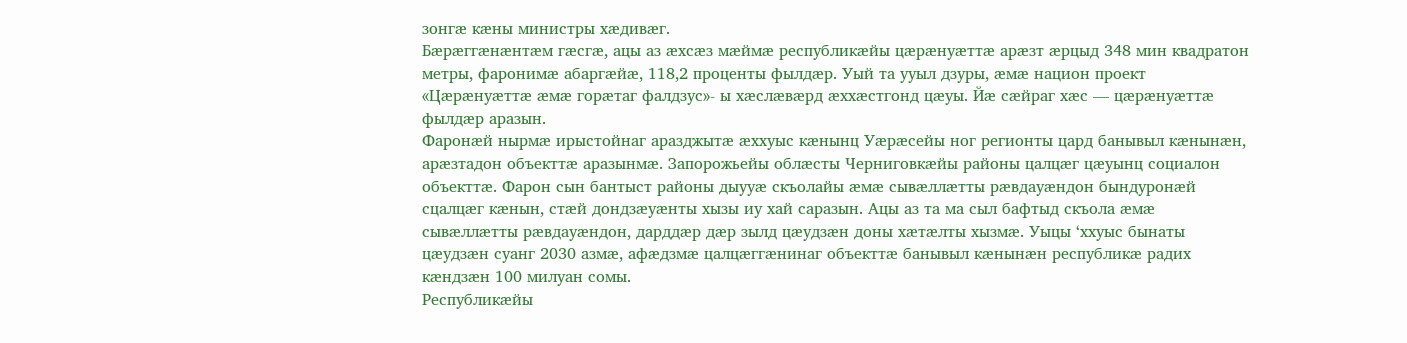зонгӕ кӕны министры хӕдивӕг.
Бӕрӕггӕнӕнтӕм гӕсгӕ, ацы аз ӕхсӕз мӕймӕ республикӕйы цӕрӕнуӕттӕ арӕзт ӕрцыд 348 мин квадратон метры, фаронимӕ абаргӕйӕ, 118,2 проценты фылдӕр. Уый та ууыл дзуры, ӕмӕ национ проект «Цӕрӕнуӕттӕ ӕмӕ горӕтаг фалдзус»- ы хӕслӕвӕрд ӕххӕстгонд цӕуы. Йӕ сӕйраг хӕс — цӕрӕнуӕттӕ фылдӕр аразын.
Фаронӕй нырмӕ ирыстойнаг аразджытӕ ӕххуыс кӕнынц Уӕрӕсейы ног регионты цард банывыл кӕнынӕн, арӕзтадон объекттӕ аразынмӕ. Запорожьейы облӕсты Черниговкӕйы районы цалцӕг цӕуынц социалон объекттӕ. Фарон сын бантыст районы дыууӕ скъолайы ӕмӕ сывӕллӕтты рӕвдауӕндон бындуронӕй сцалцӕг кӕнын, стӕй дондзӕуӕнты хызы иу хай саразын. Ацы аз та ма сыл бафтыд скъола ӕмӕ сывӕллӕтты рӕвдауӕндон, дарддӕр дӕр зылд цӕудзӕн доны хӕтӕлты хызмӕ. Уыцы ‘ххуыс бынаты цӕудзӕн суанг 2030 азмӕ, афӕдзмӕ цалцӕггӕнинаг объекттӕ банывыл кӕнынӕн республикӕ радих кӕндзӕн 100 милуан сомы.
Республикӕйы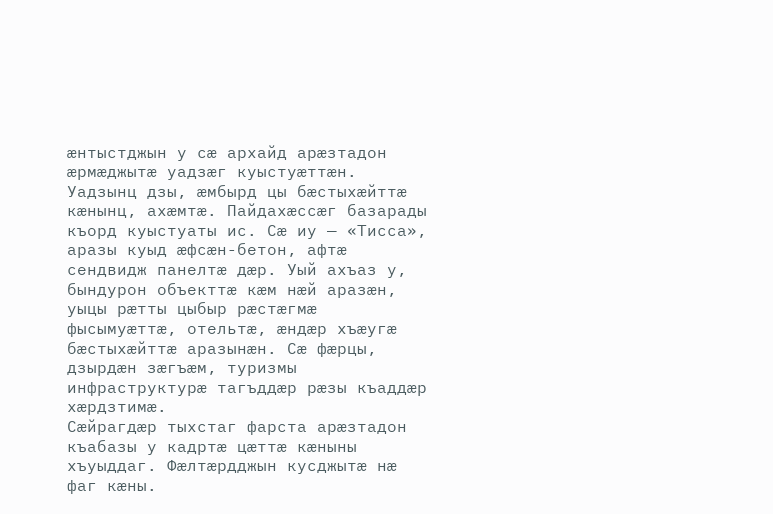ӕнтыстджын у сӕ архайд арӕзтадон ӕрмӕджытӕ уадзӕг куыстуӕттӕн. Уадзынц дзы, ӕмбырд цы бӕстыхӕйттӕ кӕнынц, ахӕмтӕ. Пайдахӕссӕг базарады къорд куыстуаты ис. Сӕ иу — «Тисса», аразы куыд ӕфсӕн-бетон, афтӕ сендвидж панелтӕ дӕр. Уый ахъаз у, бындурон объекттӕ кӕм нӕй аразӕн, уыцы рӕтты цыбыр рӕстӕгмӕ фысымуӕттӕ, отельтӕ, ӕндӕр хъӕугӕ бӕстыхӕйттӕ аразынӕн. Сӕ фӕрцы, дзырдӕн зӕгъӕм, туризмы инфраструктурӕ тагъддӕр рӕзы къаддӕр хӕрдзтимӕ.
Сӕйрагдӕр тыхстаг фарста арӕзтадон къабазы у кадртӕ цӕттӕ кӕныны хъуыддаг. Фӕлтӕрдджын кусджытӕ нӕ фаг кӕны.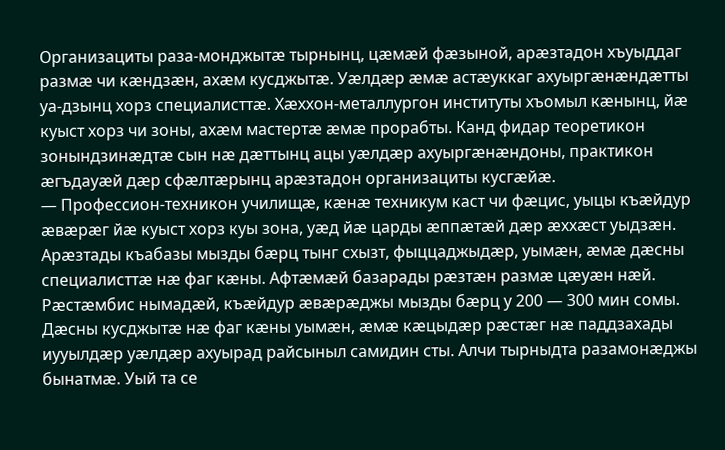Организациты раза-монджытӕ тырнынц, цӕмӕй фӕзыной, арӕзтадон хъуыддаг размӕ чи кӕндзӕн, ахӕм кусджытӕ. Уӕлдӕр ӕмӕ астӕуккаг ахуыргӕнӕндӕтты уа-дзынц хорз специалисттӕ. Хӕххон-металлургон институты хъомыл кӕнынц, йӕ куыст хорз чи зоны, ахӕм мастертӕ ӕмӕ прорабты. Канд фидар теоретикон зонындзинӕдтӕ сын нӕ дӕттынц ацы уӕлдӕр ахуыргӕнӕндоны, практикон ӕгъдауӕй дӕр сфӕлтӕрынц арӕзтадон организациты кусгӕйӕ.
— Профессион-техникон училищӕ, кӕнӕ техникум каст чи фӕцис, уыцы къӕйдур ӕвӕрӕг йӕ куыст хорз куы зона, уӕд йӕ царды ӕппӕтӕй дӕр ӕххӕст уыдзӕн. Арӕзтады къабазы мызды бӕрц тынг схызт, фыццаджыдӕр, уымӕн, ӕмӕ дӕсны специалисттӕ нӕ фаг кӕны. Афтӕмӕй базарады рӕзтӕн размӕ цӕуӕн нӕй. Рӕстӕмбис нымадӕй, къӕйдур ӕвӕрӕджы мызды бӕрц у 200 — 300 мин сомы. Дӕсны кусджытӕ нӕ фаг кӕны уымӕн, ӕмӕ кӕцыдӕр рӕстӕг нӕ паддзахады иууылдӕр уӕлдӕр ахуырад райсыныл самидин сты. Алчи тырныдта разамонӕджы бынатмӕ. Уый та се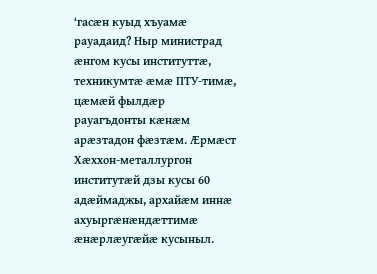‘гасӕн куыд хъуамӕ рауадаид? Ныр министрад ӕнгом кусы институттӕ, техникумтӕ ӕмӕ ПТУ-тимӕ, цӕмӕй фылдӕр рауагъдонты кӕнӕм арӕзтадон фӕзтӕм. Ӕрмӕст Хӕххон-металлургон институтӕй дзы кусы 60 адӕймаджы, архайӕм иннӕ ахуыргӕнӕндӕттимӕ ӕнӕрлӕугӕйӕ кусыныл.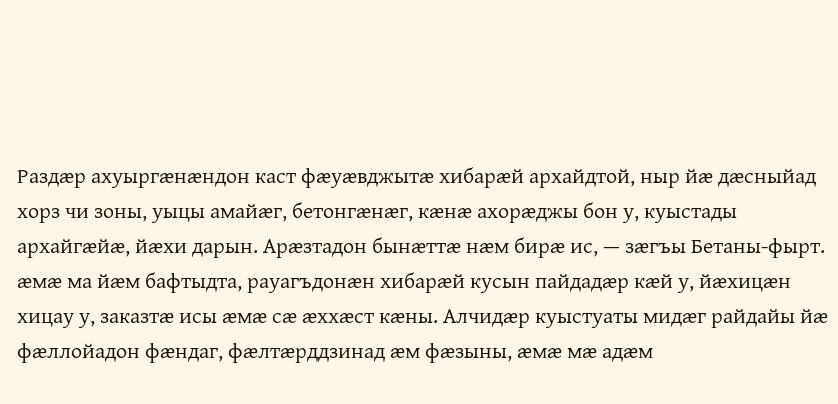Раздӕр ахуыргӕнӕндон каст фӕуӕвджытӕ хибарӕй архайдтой, ныр йӕ дӕсныйад хорз чи зоны, уыцы амайӕг, бетонгӕнӕг, кӕнӕ ахорӕджы бон у, куыстады архайгӕйӕ, йӕхи дарын. Арӕзтадон бынӕттӕ нӕм бирӕ ис, — зӕгъы Бетаны-фырт. ӕмӕ ма йӕм бафтыдта, рауагъдонӕн хибарӕй кусын пайдадӕр кӕй у, йӕхицӕн хицау у, заказтӕ исы ӕмӕ сӕ ӕххӕст кӕны. Алчидӕр куыстуаты мидӕг райдайы йӕ фӕллойадон фӕндаг, фӕлтӕрддзинад ӕм фӕзыны, ӕмӕ мӕ адӕм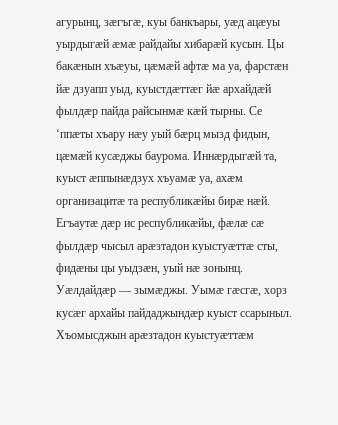агурынц, зӕгъгӕ, куы банкъары, уӕд ацӕуы уырдыгӕй ӕмӕ райдайы хибарӕй кусын. Цы бакӕнын хъӕуы, цӕмӕй афтӕ ма уа, фарстӕн йӕ дзуапп уыд, куыстдӕттӕг йӕ архайдӕй фылдӕр пайда райсынмӕ кӕй тырны. Се ‘ппӕты хъару нӕу уый бӕрц мызд фидын, цӕмӕй кусӕджы баурома. Иннӕрдыгӕй та, куыст ӕппынӕдзух хъуамӕ уа, ахӕм организацитӕ та республикӕйы бирӕ нӕй. Егъаутӕ дӕр ис республикӕйы, фӕлӕ сӕ фылдӕр чысыл арӕзтадон куыстуӕттӕ сты, фидӕны цы уыдзӕн, уый нӕ зонынц. Уӕлдайдӕр — зымӕджы. Уымӕ гӕсгӕ, хорз кусӕг архайы пайдаджындӕр куыст ссарыныл.
Хъомысджын арӕзтадон куыстуӕттӕм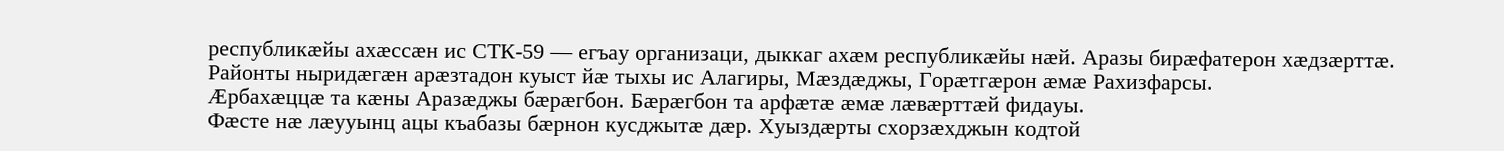республикӕйы ахӕссӕн ис СТК-59 — егъау организаци, дыккаг ахӕм республикӕйы нӕй. Аразы бирӕфатерон хӕдзӕрттӕ. Районты ныридӕгӕн арӕзтадон куыст йӕ тыхы ис Алагиры, Мӕздӕджы, Горӕтгӕрон ӕмӕ Рахизфарсы.
Ӕрбахӕццӕ та кӕны Аразӕджы бӕрӕгбон. Бӕрӕгбон та арфӕтӕ ӕмӕ лӕвӕрттӕй фидауы.
Фӕсте нӕ лӕууынц ацы къабазы бӕрнон кусджытӕ дӕр. Хуыздӕрты схорзӕхджын кодтой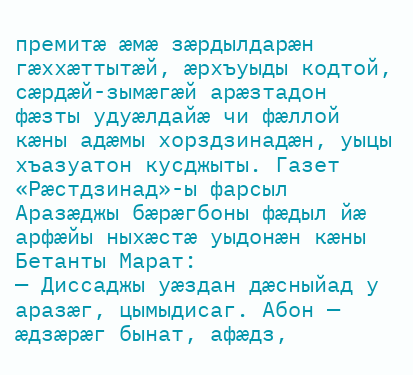премитӕ ӕмӕ зӕрдылдарӕн гӕххӕттытӕй, ӕрхъуыды кодтой, сӕрдӕй-зымӕгӕй арӕзтадон фӕзты удуӕлдайӕ чи фӕллой кӕны адӕмы хорздзинадӕн, уыцы хъазуатон кусджыты. Газет «Рӕстдзинад»-ы фарсыл Аразӕджы бӕрӕгбоны фӕдыл йӕ арфӕйы ныхӕстӕ уыдонӕн кӕны Бетанты Марат:
— Диссаджы уӕздан дӕсныйад у аразӕг, цымыдисаг. Абон — ӕдзӕрӕг бынат, афӕдз,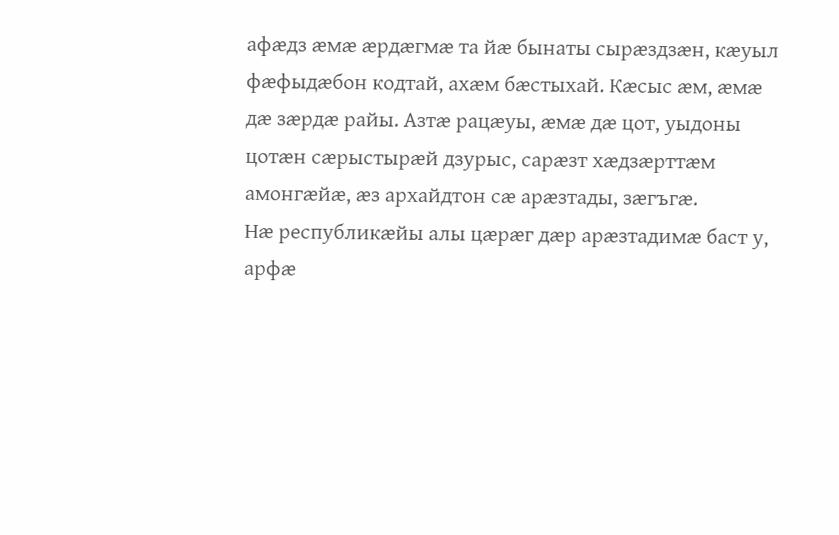афӕдз ӕмӕ ӕрдӕгмӕ та йӕ бынаты сырӕздзӕн, кӕуыл фӕфыдӕбон кодтай, ахӕм бӕстыхай. Кӕсыс ӕм, ӕмӕ дӕ зӕрдӕ райы. Азтӕ рацӕуы, ӕмӕ дӕ цот, уыдоны цотӕн сӕрыстырӕй дзурыс, сарӕзт хӕдзӕрттӕм амонгӕйӕ, ӕз архайдтон сӕ арӕзтады, зӕгъгӕ.
Нӕ республикӕйы алы цӕрӕг дӕр арӕзтадимӕ баст у, арфӕ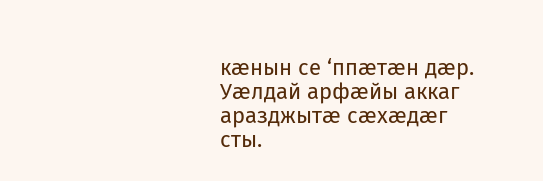кӕнын се ‘ппӕтӕн дӕр. Уӕлдай арфӕйы аккаг аразджытӕ сӕхӕдӕг сты.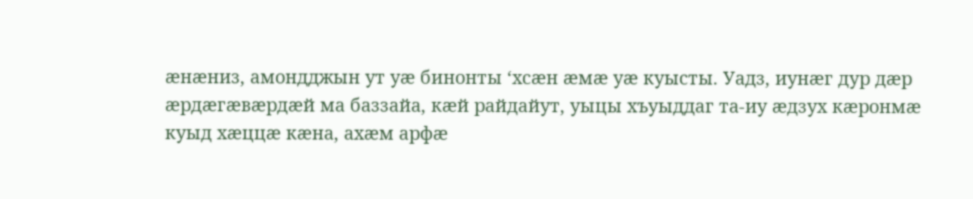ӕнӕниз, амондджын ут уӕ бинонты ‘хсӕн ӕмӕ уӕ куысты. Уадз, иунӕг дур дӕр ӕрдӕгӕвӕрдӕй ма баззайа, кӕй райдайут, уыцы хъуыддаг та-иу ӕдзух кӕронмӕ куыд хӕццӕ кӕна, ахӕм арфӕ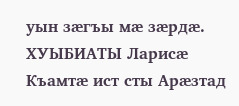уын зӕгъы мӕ зӕрдӕ.
ХУЫБИАТЫ Ларисӕ
Къамтӕ ист сты Арӕзтад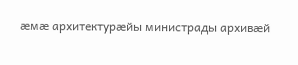ӕмӕ архитектурӕйы министрады архивӕй